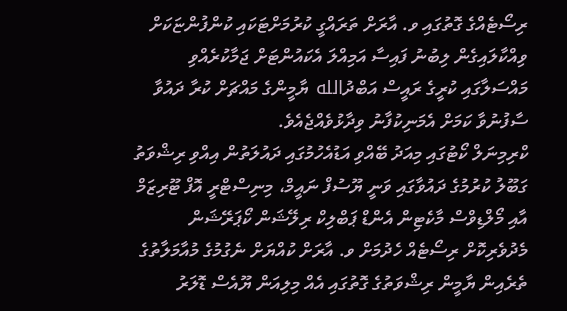ރިސޯޓެއްގެ ގޮތުގައި ވ. އާރަށް ތަރައްގީ ކުރުމަށްޓަކައި ކުންފުންޏަކަށް ވިއްކާލައިގެން ލިބުނު ފައިސާ އަމިއްލަ އެކައުންޓަށް ޖަމާކުރެއްވި މައްސަލާގައި ކުރީގެ ރައީސް އަބްދުالله ޔާމީންގެ މައްޗަށް ކުރާ ދައުވާ ސާފުނުވާ ކަމަށް އެމަނިކުފާނު ވިދާޅުވެއްޖެއެވެ.
ކްރިމިނަލް ކޯޓުގައި މިއަދު ބޭއްވި އަޑުއެހުމުގައި ދައުލަތުން އިއްވި ރިޝްވަތު ގަބޫލު ކުރުމުގެ ދައުވާގައި ވަނީ ޔޫސުފް ނައީމް، މިނިސްޓްރީ އޮފް ޓޫރިޒަމް އާއި މޯލްޑިވްސް މާކެޓިން އެންޑް ޕަބްލިކް ރިލޭޝަން ކޯޕަރޭޝަން މެދުވެރިކޮށް ރިސޯޓެއް ހެދުމަށް ވ. އާރަށް ކުއްޔަށް ނެގުމުގެ މުއާމަލާތުގެ ތެރެއިން ޔާމީން ރިޝްވަތުގެ ގޮތުގައި އެއް މިލިއަން ޔޫއެސް ޑޮލަރު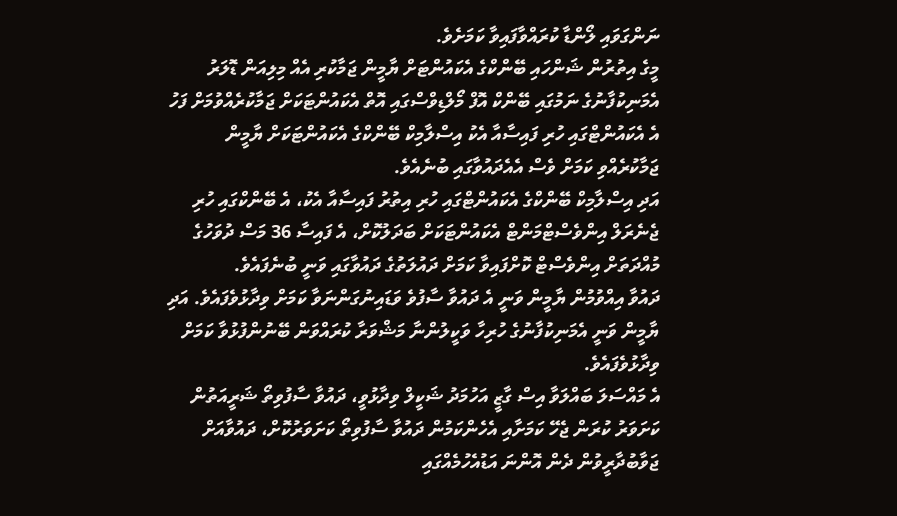ނަންގަވައި ލޯންޑާ ކުރައްވާފައިވާ ކަމަށެވެ.
މީގެ އިތުރުން ޝަންހައި ބޭންކްގެ އެކައުންޓަށް ޔާމީން ޖަމާކުރި އެއް މިލިއަން ޑޮލަރު އެމަނިކުފާނުގެ ނަމުގައި ބޭންކް އޮފް މޯލްޑިވްސްގައި އޮތް އެކައުންޓަކަށް ޖަމާކުރެއްވުމަށް ފަހު އެ އެކައުންޓްގައި ހުރި ފައިސާއާ އެކު އިސްލާމިކް ބޭންކްގެ އެކައުންޓަކަށް ޔާމީން ޖަމާކުރެއްވި ކަމަށް ވެސް އެއެދައުވާގައި ބުނެއެވެ.
އަދި އިސްލާމިކް ބޭންކްގެ އެކައުންޓްގައި ހުރި އިތުރު ފައިސާއާ އެކު، އެ ބޭންކްގައި ހުރި ޖެނެރަލް އިންވެސްޓްމަންޓް އެކައުންޓަކަށް ބަދަލުކޮށް، އެ ފައިސާ 36 މަސް ދުވަހުގެ މުއްދަތަށް އިންވެސްޓް ކޮށްފައިވާ ކަމަށް ދައުލަތުގެ ދައުވާގައި ވަނީ ބުނެފައެވެ.
ދައުވާ އިއްވުމުން ޔާމީން ވަނީ އެ ދައުވާ ސާފުވެ ވަޑައިނުގަންނަވާ ކަމަށް ވިދާޅުވެފައެވެ. އަދި ޔާމީން ވަނީ އެމަނިކުފާނުގެ ހުރިހާ ވަކީލުންނާ މަޝްވަރާ ކުރައްވަން ބޭނުންފުޅުވާ ކަމަށް ވިދާޅުވެފައެވެ.
އެ މައްސަލަ ބައްލަވާ އިސް ގާޒީ އަހުމަދު ޝަކީލް ވިދާޅުވީ، ދައުވާ ސާފުވިތޯ ޝަރީއަތުން ކަށަވަރު ކުރަން ޖެހޭ ކަމަށާއި އެހެންކަމުން ދައުވާ ސާފުވިތޯ ކަށަވަރުކޮށް، ދައުވާއަށް ޖަވާބުދާރީވުން ދެން އޮންނަ އަޑުއެހުމެއްގައި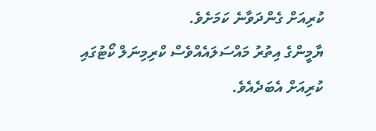ކުރިއަށް ގެންދަވާނެ ކަމަށެވެ.
ޔާމީންގެ އިތުރު މައްސަލައެއްވެސް ކްރިމިނަލް ކޯޓުގައި ކުރިއަށް އެބަދެއެވެ.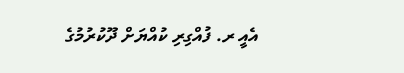އެއީ ރ. ފުއްގިރި ކުއްޔަށް ދޫކުރުމުގެ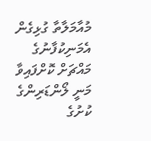މުއާމަލާތާ ގުޅިގެން އެމަނިކުފާނުގެ މައްޗަށް ކޮށްފައިވާ މަނީ ލޯންޑަރިންގެ ކުށުގެ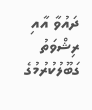ދައުވާ އާއި ރިޝްވަތު ގަބޫލުކުރުމުގެ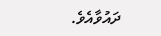ދައުވާއެވެ.